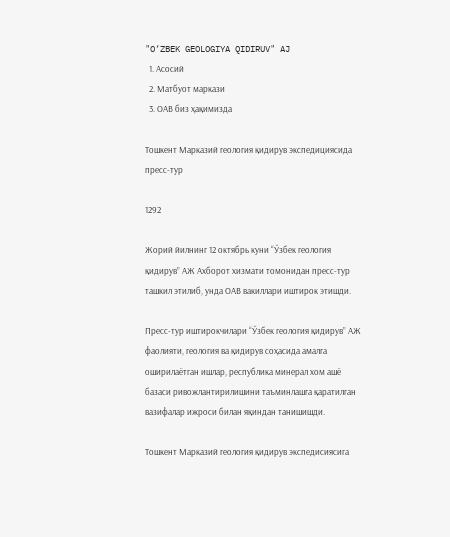"O‘ZBEK GEOLOGIYA QIDIRUV" AJ
  1. Асосий
  2. Матбуот маркази
  3. ОАВ биз ҳақимизда

Тошкент Марказий геология қидирув экспедициясида пресс-тур

1292

Жорий йилнинг 12 октябрь куни “Ўзбек геология қидирув” АЖ Ахборот хизмати томонидан пресс-тур ташкил этилиб, унда ОАВ вакиллари иштирок этишди.

Пресс-тур иштирокчилари “Ўзбек геология қидирув” АЖ фаолияти, геология ва қидирув соҳасида амалга оширилаётган ишлар, республика минерал хом ашё базаси ривожлантирилишини таъминлашга қаратилган вазифалар ижроси билан яқиндан танишишди.

Тошкент Марказий геология қидирув экспедисиясига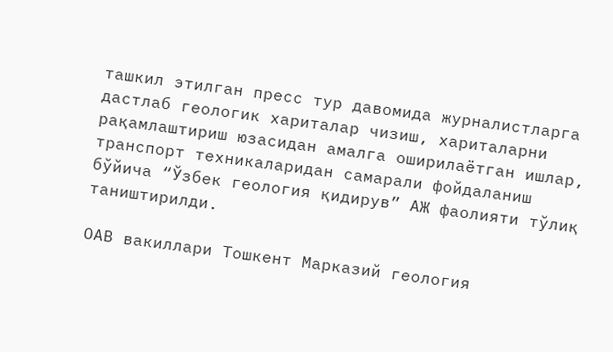ташкил этилган пресс тур давомида журналистларга дастлаб геологик хариталар чизиш, хариталарни рақамлаштириш юзасидан амалга оширилаётган ишлар, транспорт техникаларидан самарали фойдаланиш бўйича “Ўзбек геология қидирув” АЖ фаолияти тўлиқ таништирилди.

ОАВ вакиллари Тошкент Марказий геология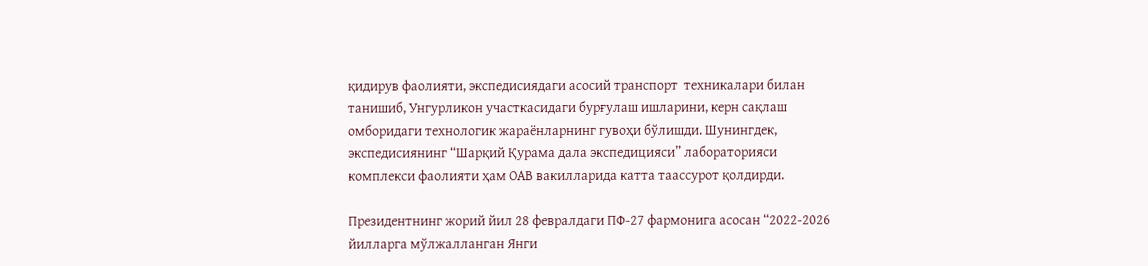қидирув фаолияти, экспедисиядаги асосий транспорт  техникалари билан танишиб, Унгурликон участкасидаги бурғулаш ишларини, керн сақлаш омборидаги технологик жараёнларнинг гувоҳи бўлишди. Шунингдек, экспедисиянинг “Шарқий Қурама дала экспедицияси” лабораторияси комплекси фаолияти ҳам ОАВ вакилларида катта таассурот қолдирди.

Президентнинг жорий йил 28 февралдаги ПФ-27 фармонига асосан “2022-2026 йилларга мўлжалланган Янги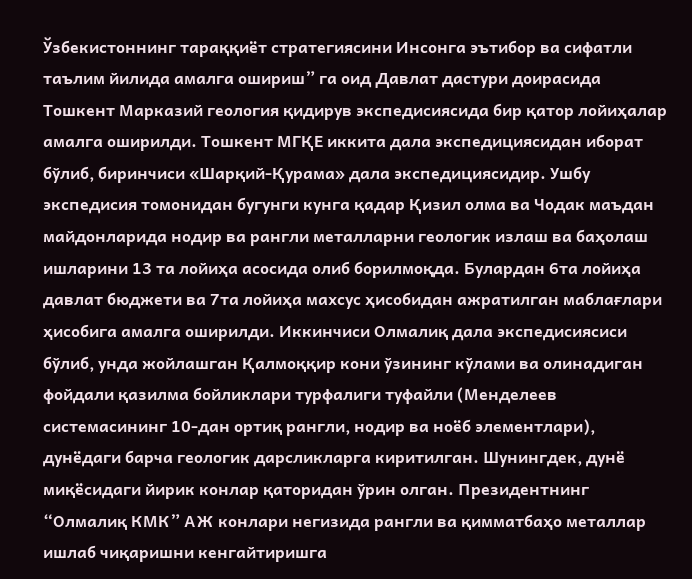Ўзбекистоннинг тараққиёт стратегиясини Инсонга эътибор ва сифатли таълим йилида амалга ошириш” га оид Давлат дастури доирасида Тошкент Марказий геология қидирув экспедисиясида бир қатор лойиҳалар амалга оширилди. Тошкент МГҚE иккита дала экспедициясидан иборат бўлиб, биринчиси «Шарқий-Қурама» дала экспедициясидир. Ушбу экспедисия томонидан бугунги кунга қадар Қизил олма ва Чодак маъдан майдонларида нодир ва рангли металларни геологик излаш ва баҳолаш ишларини 13 та лойиҳа асосида олиб борилмоқда. Булардан 6та лойиҳа давлат бюджети ва 7та лойиҳа махсус ҳисобидан ажратилган маблағлари ҳисобига амалга оширилди. Иккинчиси Олмалиқ дала экспедисиясиси бўлиб, унда жойлашган Қалмоққир кони ўзининг кўлами ва олинадиган фойдали қазилма бойликлари турфалиги туфайли (Менделеев системасининг 10-дан ортиқ рангли, нодир ва ноёб элементлари), дунёдаги барча геологик дарсликларга киритилган. Шунингдек, дунё миқёсидаги йирик конлар қаторидан ўрин олган. Президентнинг “Олмалиқ КМК” АЖ конлари негизида рангли ва қимматбаҳо металлар ишлаб чиқаришни кенгайтиришга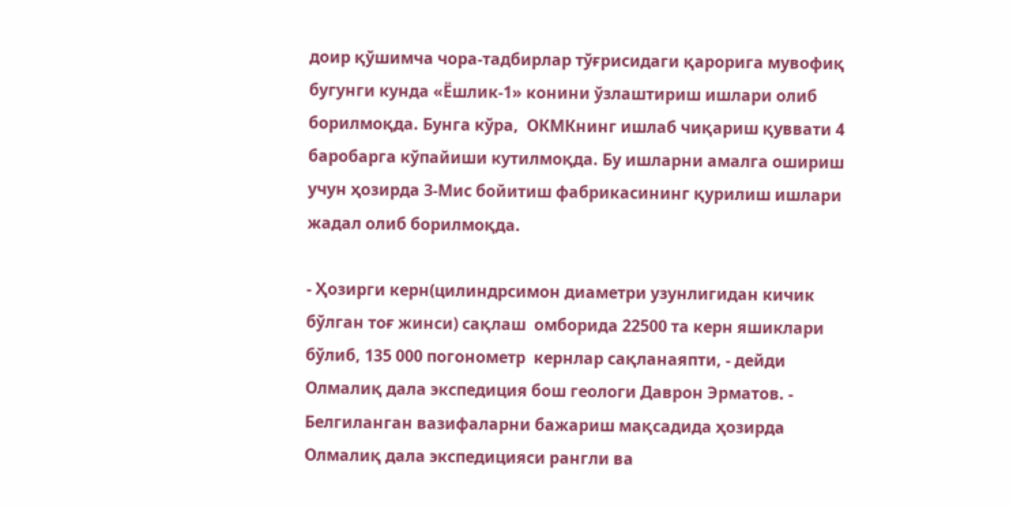доир қўшимча чора-тадбирлар тўғрисидаги қарорига мувофиқ бугунги кунда «Ёшлик-1» конини ўзлаштириш ишлари олиб борилмоқда. Бунга кўра,  ОКМКнинг ишлаб чиқариш қуввати 4 баробарга кўпайиши кутилмоқда. Бу ишларни амалга ошириш учун ҳозирда 3-Мис бойитиш фабрикасининг қурилиш ишлари жадал олиб борилмоқда.

- Ҳозирги керн(цилиндрсимон диаметри узунлигидан кичик бўлган тоғ жинси) сақлаш  омборида 22500 та керн яшиклари бўлиб, 135 000 погонометр  кернлар сақланаяпти, - дейди Олмалиқ дала экспедиция бош геологи Даврон Эрматов. - Белгиланган вазифаларни бажариш мақсадида ҳозирда Олмалиқ дала экспедицияси рангли ва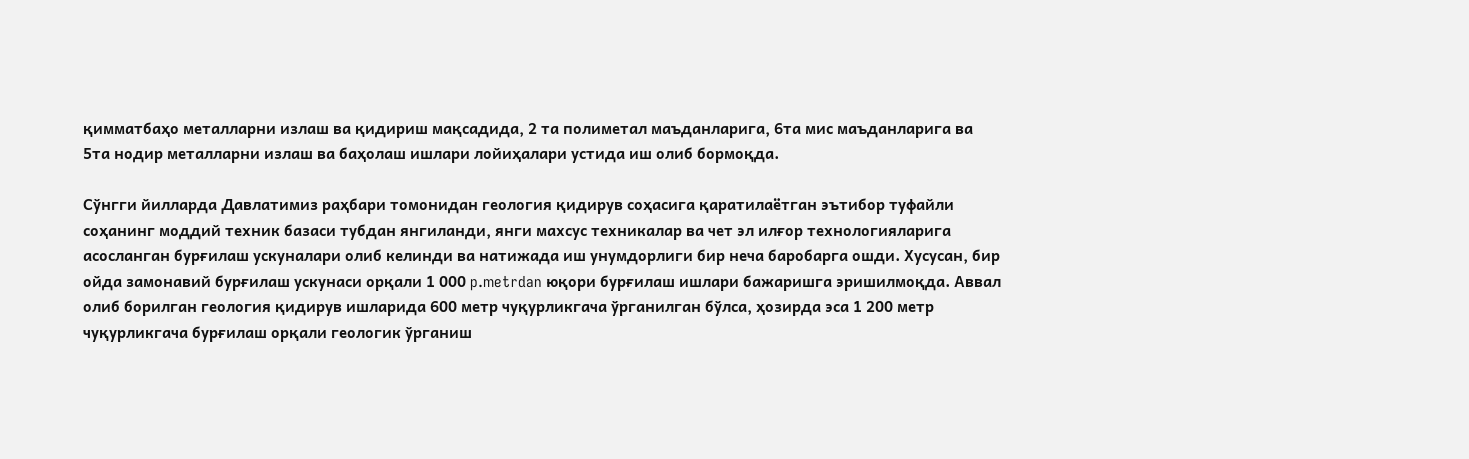қимматбаҳо металларни излаш ва қидириш мақсадида, 2 та полиметал маъданларига, 6та мис маъданларига ва  5та нодир металларни излаш ва баҳолаш ишлари лойиҳалари устида иш олиб бормоқда.

Сўнгги йилларда Давлатимиз раҳбари томонидан геология қидирув соҳасига қаратилаётган эътибор туфайли соҳанинг моддий техник базаси тубдан янгиланди, янги махсус техникалар ва чет эл илғор технологияларига асосланган бурғилаш ускуналари олиб келинди ва натижада иш унумдорлиги бир неча баробарга ошди. Хусусан, бир ойда замонавий бурғилаш ускунаси орқали 1 000 p.metrdan юқори бурғилаш ишлари бажаришга эришилмоқда. Аввал олиб борилган геология қидирув ишларида 600 метр чуқурликгача ўрганилган бўлса, ҳозирда эса 1 200 метр чуқурликгача бурғилаш орқали геологик ўрганиш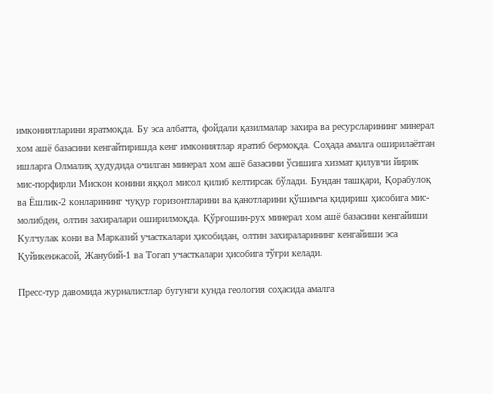имкониятларини яратмоқда. Бу эса албатта, фойдали қазилмалар захира ва ресурсларининг минерал хом ашё базасини кенгайтиришда кенг имкониятлар яратиб бермоқда. Соҳада амалга оширилаётган ишларга Олмалиқ ҳудудида очилган минерал хом ашё базасини ўсишига хизмат қилувчи йирик мис-порфирли Мискон конини яққол мисол қилиб келтирсак бўлади. Бундан ташқари, Қорабулоқ ва Ёшлик-2 конларининг чуқур горизонтларини ва қанотларини қўшимча қидириш ҳисобига мис-молибден, олтин захиралари оширилмоқда. Қўрғошин-рух минерал хом ашё базасини кенгайиши Кулчулак кони ва Марказий участкалари ҳисобидан, олтин захираларининг кенгайиши эса Қуйикенжасой, Жанубий-1 ва Тогап участкалари ҳисобига тўғри келади.

Пресс-тур давомида журналистлар бугунги кунда геология соҳасида амалга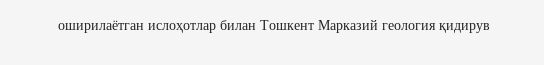оширилаётган ислоҳотлар билан Тошкент Марказий геология қидирув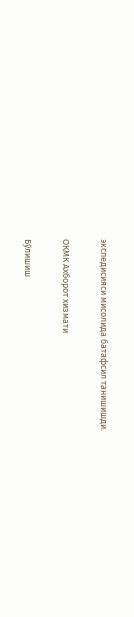экспедисияси мисолида батафсил танишишди.

ОКМК Ахборот хизмати

Бўлишиш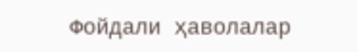Фойдали ҳаволалар